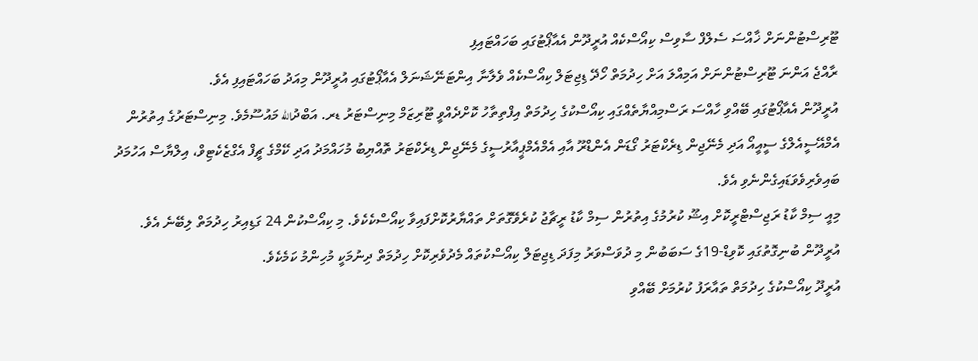ޓޫރިސްޓުންނަށް ޚާއްސަ ސެލްފް ސާވިސް ކިއޯސްކެއް އުރީދޫން އެއާޕޯޓުގައި ބަހައްޓައިފި
ރާއްޖެ އަންނަ ޓޫރިސްޓުންނަށް އަމިއްލަ އަށް ހިދުމަތް ހޯދޭ ޑިޖިޓަލް ކިއޯސްކެއް ވެލާނާ އިންޓަނޭޝަނަލް އެއާޕޯޓުގައި އުރީދޫން މިއަދު ބަހައްޓައިފި އެވެ.
އުރީދޫން އެއާޕޯޓުގައި ބޭއްވި ހާއްސަ ރަސްމިއްޔާތެއްގައި ކިއޯސްކުގެ ހިދުމަތް އިފްތިތާހު ކޮށްދެއްވީ ޓޫރިޒަމް މިނިސްޓަރު ޑރ. އަބްދުالله މައުސޫމެވެ. މިނިސްޓަރުގެ އިތުރުން އެމްއޭސީއެލްގެ ސީއީއޯ އަދި މެނޭޖިން ޑިރެކްޓަރު ގޯޑަން އެންޑްރޫ އާއި އެމްއެމްޕީއާރުސީގެ މެނޭޖިން ޑިރެކްޓަރު ތޮއްޔިބު މުހައްމަދު އަދި ކޭމްގެ ޗީފް އެގްޒެކެޓިވް، އިލްޔާސް އަހުމަދު ބައިވެރިވެވަޑައިގެންނެވި އެވެ.
މިއީ ސިމް ކާޑު ރަޖިސްޓްރީކޮށް އިޝޫ ކުރުމުގެ އިތުރުން ސިމް ކާޑު ރީޗާޖު ކުރެވޭގޮތަށް ތައްޔާރުކޮށްފައިވާ ކިއޯސްކެކެވެ. މި ކިއޯސްކުން 24 ގަޑިއިރު ހިދުމަތް ލިބޭނެ އެވެ.
އުރީދޫން ބުނިގޮތުގައި ކޮވިޑް-19ގެ ސަބަބުން މި ދުވަސްވަރު މިފަދަ ޑިޖިޓަލް ކިއޯސްކުތައް މެދުވެރިކޮށް ހިދުމަތް ދިނުމަކީ މުހިންމު ކަމެކެވެ.
އުރީދޫ ކިއޯސްކުގެ ހިދުމަތް ތައާރަފު ކުރުމަށް ބޭއްވި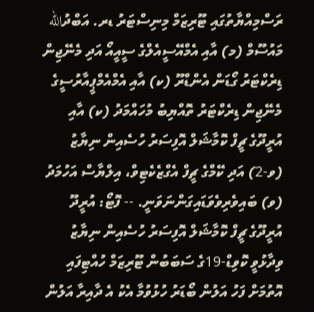ރަސްމިއްޔާތުގައި ޓޫރިޒަމް މިނިސްޓަރު ޑރ. އަބްދުالله މައުސޫމް (މ) އާއި އެމްއޭސީއެލްގެ ސީއީއޯ އަދި މެނޭޖިން ޑިރެކްޓަރު ގޯޑަން އެންޑްރޫ (ކ) އާއި އެމްއެމްޕީއާރުސީގެ މެނޭޖިން ޑިރެކްޓަރު ތޮއްޔިބު މުހައްމަދު (ކ) އާއި އުރީދޫގެ ޗީފް ކޮމާޝަލް އޮފިސަރު ހުސެއިން ނިޔާޒު (ވ-2) އަދި ކޭމްގެ ޗީފް އެގްޒެކެޓިވް، އިލްޔާސް އަހުމަދު (ވ) ބައިވެރިވެވަޑައިގަންނަވަނީ. -- ފޮޓޯ: އުރީދޫ
އުރީދޫގެ ޗީފް ކޮމާޝަލް އޮފިސަރު ހުސެއިން ނިޔާޒު ވިދާޅުވީ ކޮވިޑް-19ގެ ސަބަބުން ޓޫރިޒަމް ހުއްޓިފައި އޮތުމަށް ފަހު އަލުން ބޯޑަރު ހުޅުވުމާ އެކު އެ ދާއިރާ އަލުން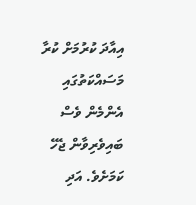އިއާދަ ކުރުމަށް ކުރާ މަސައްކަތުގައި އެންމެން ވެސް ބައިވެރިވާން ޖެހޭ ކަމަށެވެ. އަދި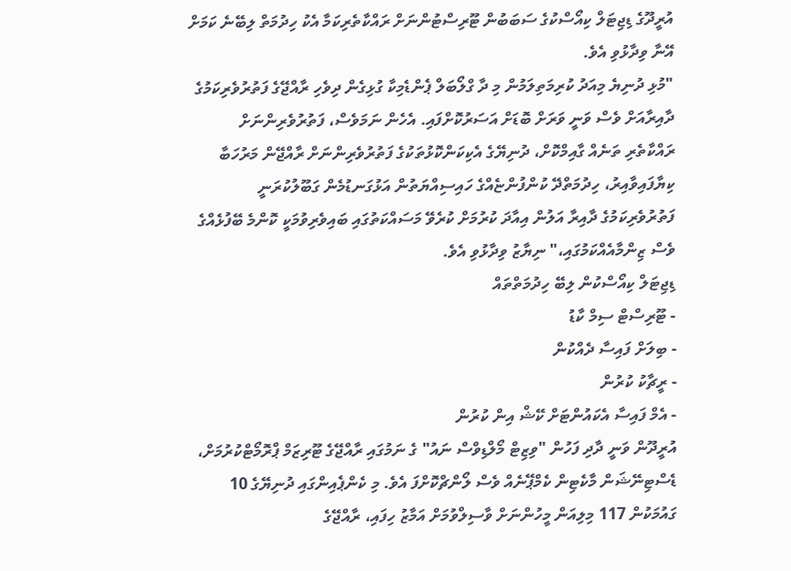އުރީދޫގެ ޑިޖިޓަލް ކިއޯސްކުގެ ސަބަބުން ޓޫރިސްޓުންނަށް ރައްކާތެރިކަމާ އެކު ހިދުމަތް ލިބޭނެ ކަމަށް އޭނާ ވިދާޅުވި އެވެ.
"މުޅި ދުނިޔެ މިއަދު ކުރިމަތިލަމުން މި ދާ ގްލޯބަލް ޕެންޑެމިކާ ގުޅިގެން ދިވެހި ރާއްޖޭގެ ފަތުރުވެރިކަމުގެ ދާއިރާއަށް ވެސް ވަނީ ވަރަށް ބޮޑަށް އަސަރުކޮށްފައި. އެހެން ނަމަވެސް، ފަތުރުވެރިންނަށް ރައްކާތެރި ތަނެއް ގާއިމްކޮށް، ދުނިޔޭގެ އެކިކަންކޮޅުތަކުގެ ފަތުރުވެރިންނަށް ރާއްޖޭން މަރުހަބާ ކިޔާފައިވާއިރު، ހިދުމަތްދޭ ކުންފުންޏެއްގެ ހައިސިއްޔަތުން އަޅުގަނޑުމެން ގަބޫލުކުރަނީ ފަތުރުވެރިކަމުގެ ދާއިރާ އަލުން އިއާދަ ކުރުމަށް ކުރެވޭ މަސައްކަތުގައި ބައިވެރިވުމަކީ ކޮންމެ ބޭފުޅެއްގެ ވެސް ޒިންމާއެއްކަމުގައި،" ނިޔާޒު ވިދާޅުވި އެވެ.
ޑިޖިޓަލް ކިއޯސްކުން ލިބޭ ހިދުމަތްތައް
- ޓޫރިސްޓް ސިމް ކާޑު
- ބިލަށް ފައިސާ ދެއްކުން
- ރީޗާކު ކުރުން
- އެމް ފައިސާ އެކައުންޓަށް ކޭޝް އިން ކުރުން
އުރީދޫން ވަނީ ދާދި ފަހުން "ވިޒިޓް މޯލްޑިވްސް ނައު" ގެ ނަމުގައި ރާއްޖޭގެ ޓޫރިޒަމް ޕްރޮމޯޓްކުރުމަށް، ޑެސްޓިނޭޝަން މާކެޓިން ކެމްޕޭނެއް ވެސް ލޯންޗްކޮށްފަ އެވެ. މި ކެންޕެއިންގައި ދުނިޔޭގެ 10 ގައުމަކުން 117 މިލިއަން މީހުންނަށް ވާސިލްވުމަށް އަމާޒު ހިފައި، ރާއްޖޭގެ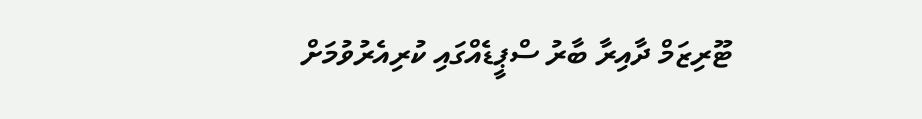ޓޫރިޒަމް ދާއިރާ ބާރު ސްޕީޑެއްގައި ކުރިއެރުވުމަށް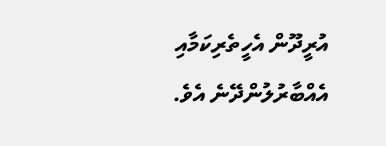އުރީދޫން އެހީތެރިކަމާއި އެއްބާރުލުންދޭނެ އެވެ.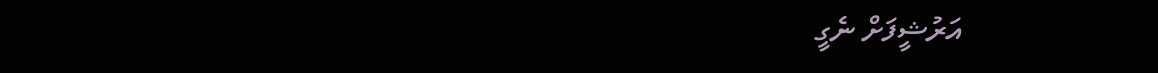އަރުޝީފަށް ނެގީ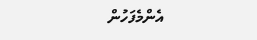އެންމެފަހުން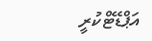އަޕްޑޭޓްކުރީ